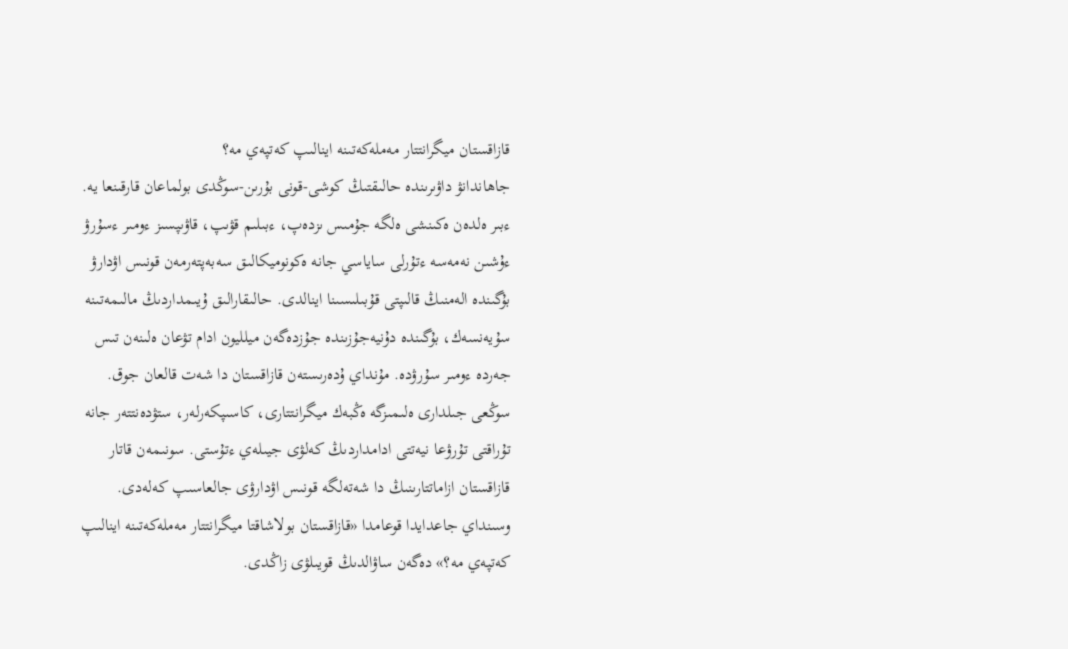قازاقستان ميگرانتتار مەملەكەتىنە اينالىپ كەتپەي مە؟
جاھاندانۋ داۋىرىندە حالىقتىڭ كوشى-قونى بۇرىن-سوڭدى بولماعان قارقىنعا يە. ءبىر ەلدەن ەكىنشى ەلگە جۇمىس ىزدەپ، ءبىلىم قۋىپ، قاۋىپسىز ءومىر ءسۇرۋ ءۇشىن نەمەسە ءتۇرلى ساياسي جانە ەكونوميكالىق سەبەپتەرمەن قونىس اۋدارۋ بۇگىندە الەمنىڭ قالىپتى قۇبىلىسىنا اينالدى. حالىقارالىق ۇيىمداردىڭ مالىمەتىنە سۇيەنسەك، بۇگىندە دۇنيەجۇزىندە جۇزدەگەن ميلليون ادام تۋعان ەلىنەن تىس جەردە ءومىر سۇرۋدە. مۇنداي ۇدەرىستەن قازاقستان دا شەت قالعان جوق. سوڭعى جىلدارى ەلىمىزگە ەڭبەك ميگرانتتارى، كاسىپكەرلەر، ستۋدەنتتەر جانە تۇراقتى تۇرۋعا نيەتتى ادامداردىڭ كەلۋى جيىلەي ءتۇستى. سونىمەن قاتار قازاقستان ازاماتتارىنىڭ دا شەتەلگە قونىس اۋدارۋى جالعاسىپ كەلەدى.
وسىنداي جاعدايدا قوعامدا «قازاقستان بولاشاقتا ميگرانتتار مەملەكەتىنە اينالىپ كەتپەي مە؟» دەگەن ساۋالدىڭ قويىلۋى زاڭدى.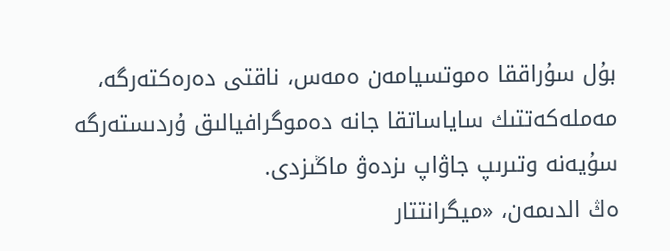بۇل سۇراققا ەموتسيامەن ەمەس، ناقتى دەرەكتەرگە، مەملەكەتتىك ساياساتقا جانە دەموگرافيالىق ۇردىستەرگە سۇيەنە وتىرىپ جاۋاپ ىزدەۋ ماڭىزدى.
ەڭ الدىمەن، «ميگرانتتار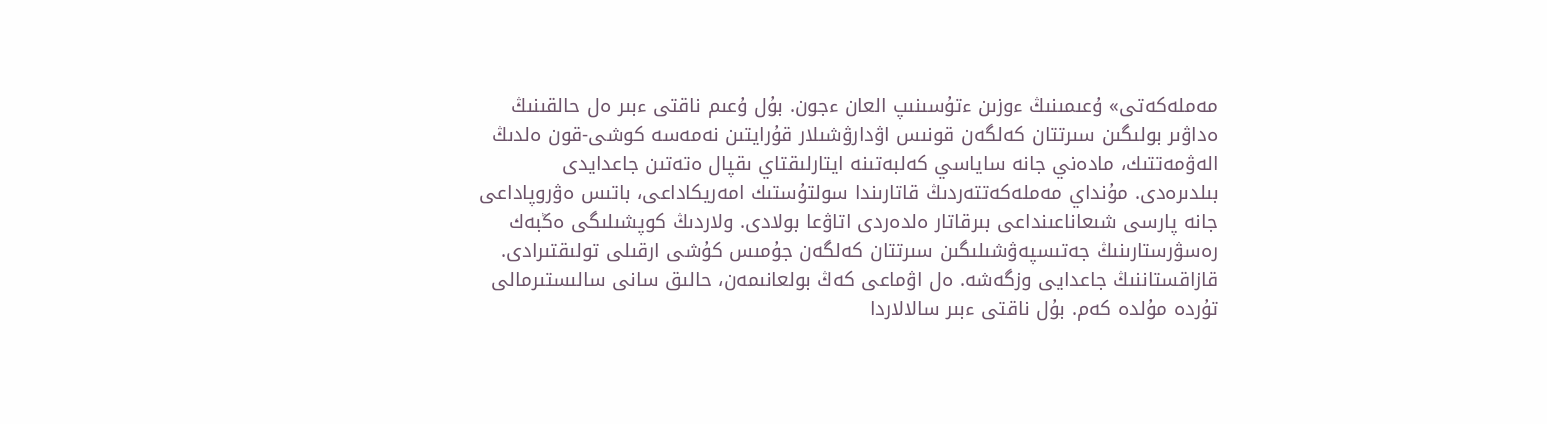مەملەكەتى» ۇعىمىنىڭ ءوزىن ءتۇسىنىپ العان ءجون. بۇل ۇعىم ناقتى ءبىر ەل حالقىنىڭ ەداۋىر بولىگىن سىرتتان كەلگەن قونىس اۋدارۋشىلار قۇرايتىن نەمەسە كوشى-قون ەلدىڭ الەۋمەتتىك، مادەني جانە ساياسي كەلبەتىنە ايتارلىقتاي ىقپال ەتەتىن جاعدايدى بىلدىرەدى. مۇنداي مەملەكەتتەردىڭ قاتارىندا سولتۇستىك امەريكاداعى، باتىس ەۋروپاداعى جانە پارسى شىعاناعىنداعى بىرقاتار ەلدەردى اتاۋعا بولادى. ولاردىڭ كوپشىلىگى ەڭبەك رەسۋرستارىنىڭ جەتىسپەۋشىلىگىن سىرتتان كەلگەن جۇمىس كۇشى ارقىلى تولىقتىرادى.
قازاقستاننىڭ جاعدايى وزگەشە. ەل اۋماعى كەڭ بولعانىمەن، حالىق سانى سالىستىرمالى تۇردە مۇلدە كەم. بۇل ناقتى ءبىر سالالاردا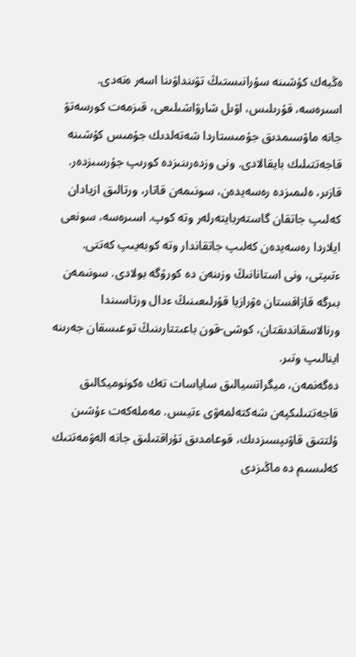ەڭبەك كۇشىنە سۇرانىستىڭ تۋىنداۋىنا اسەر ەتەدى. اسىرەسە، قۇرىلىس، اۋىل شارۋاشىلىعى، قىزمەت كورسەتۋ جانە ماۋسىمدىق جۇمىستاردا شەتەلدىك جۇمىس كۇشىنە قاجەتتىلىك بايقالادى. ونى وزدەرىنىزدە كورىپ جۇرسىزدەر. قازىر، ەلىمىزدە رەسەيدەن، سونىمەن قاتار، ورتالىق ازيادان كەلىپ جاتقان گاستەربايتەرلەر وتە كوپ. اسىرەسە، سونعى ايلاردا رەسەيدەن كەلىپ جاتقاندار وتە كوبەيىپ كەتتى. ءتىپتى، ونى استانانىڭ وزىنەن دە كورۋگە بولادى. سونىمەن بىرگە قازاقستان ەۋرازيا قۇرلىعىنىڭ ءدال ورتاسىندا ورنالاسقاندىقتان، كوشى-قون باعىتتارىنىڭ توعىسقان جەرىنە اينالىپ وتىر.
دەگەنمەن، ميگراتسيالىق ساياسات تەك ەكونوميكالىق قاجەتتىلىكپەن شەكتەلمەۋى ءتيىس. مەملەكەت ءۇشىن ۇلتتىق قاۋىپسىزدىك، قوعامدىق تۇراقتىلىق جانە الەۋمەتتىك كەلىسىم دە ماڭىزدى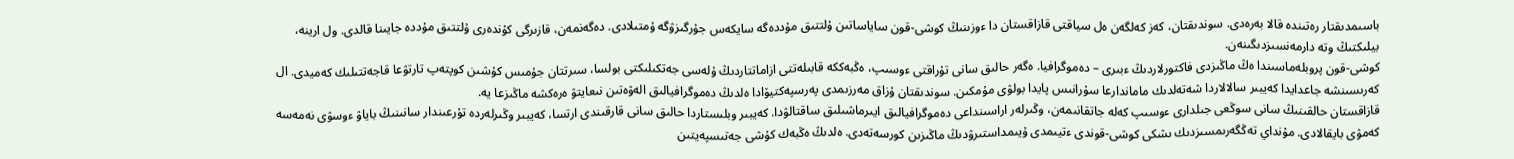باسىمدىقتار رەتىندە قالا بەرەدى. سوندىقتان، كەز كەلگەن ەل سياقتى قازاقستان دا ءوزىنىڭ كوشى-قون ساياساتىن ۇلتتىق مۇددەگە سايكەس جۇرگىزۋگە ۇمتىلادى. دەگەنمەن، قازىرگى كۇندەرى ۇلتتىق مۇددە جايىنا قالدى. ول ارينە، بيلىكتىڭ وتە دارمەنسىزدىگىنەن.
كوشى-قون پروبلەماسىندا ەڭ ماڭىزدى فاكتورلاردىڭ ءبىرى – دەموگرافيا. ەگەر حالىق سانى تۇراقتى ءوسىپ، ەڭبەككە قابىلەتتى ازاماتتاردىڭ ۇلەسى جەتكىلىكتى بولسا، سىرتتان جۇمىس كۇشىن كوپتەپ تارتۋعا قاجەتتىلىك كەميدى. ال كەرىسىنشە جاعدايدا كەيبىر سالالاردا شەتەلدىك ماماندارعا سۇرانىس پايدا بولۋى مۇمكىن. سوندىقتان ۇزاق مەرزىمدى پەرسپەكتيۆادا ەلدىڭ دەموگرافيالىق الەۋەتىن نىعايتۋ ەرەكشە ماڭىزعا يە.
قازاقستان حالقىنىڭ سانى سوڭعى جىلدارى ءوسىپ كەلە جاتقانىمەن، وڭىرلەر اراسىنداعى دەموگرافيالىق ايىرماشىلىق ساقتالۋدا. كەيبىر وبلىستاردا حالىق سانى قارقىندى ارتسا، كەيبىر وڭىرلەردە تۇرعىندار سانىنىڭ باياۋ ءوسۋى نەمەسە كەمۋى بايقالادى. مۇنداي تەڭگەرىمسىزدىك ىشكى كوشى-قوندى ءتيىمدى ۇيىمداستىرۋدىڭ ماڭىزىن كورسەتەدى. ەلدىڭ ەڭبەك كۇشى جەتىسپەيتىن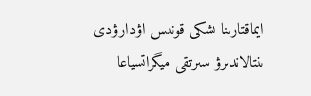ايماقتارىنا ىشكى قونىس اۋدارۋدى ىنتالاندىرۋ سىرتقى ميگراتسياعا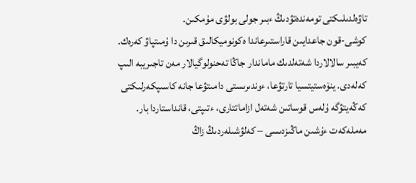تاۋەلدىلىكتى تومەندەتۋدىڭ ءبىر جولى بولۋى مۇمكىن.
كوشى-قون جاعدايىن قاراستىرعاندا ەكونوميكالىق قىرىن دا ۇمىتپاۋ كەرەك. كەيبىر سالالاردا شەتەلدىك ماماندار جاڭا تەحنولوگيالار مەن تاجىريبە الىپ كەلەدى. ينۆەستيتسيا تارتۋعا، ءوندىرىستى دامىتۋعا جانە كاسىپكەرلىكتى كەڭەيتۋگە ۇلەس قوساتىن شەتەل ازاماتتارى، ءتىپتى، قانداستاردا بار. مەملەكەت ءۇشىن ماڭىزدىسى – كەلۋشىلەردىڭ زاڭ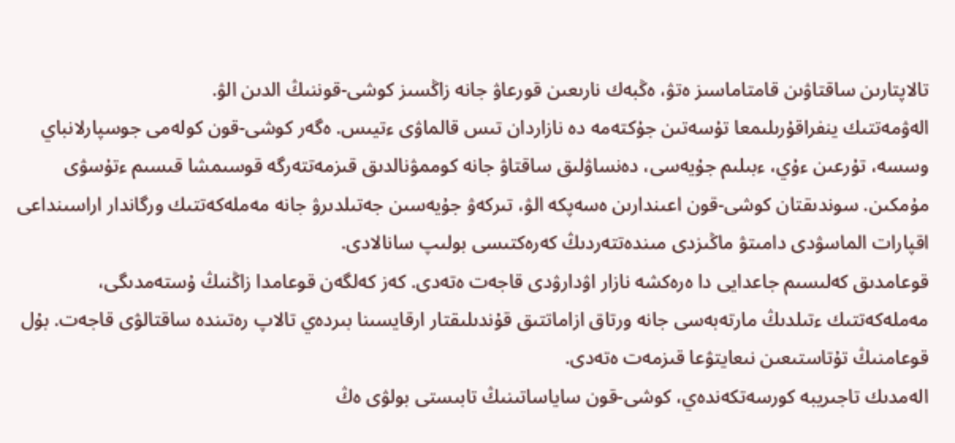تالاپتارىن ساقتاۋىن قامتاماسىز ەتۋ، ەڭبەك نارىعىن قورعاۋ جانە زاڭسىز كوشى-قوننىڭ الدىن الۋ.
الەۋمەتتىك ينفراقۇرىلىمعا تۇسەتىن جۇكتەمە دە نازاردان تىس قالماۋى ءتيىس. ەگەر كوشى-قون كولەمى جوسپارلانباي وسسە، تۇرعىن ءۇي، ءبىلىم جۇيەسى، دەنساۋلىق ساقتاۋ جانە كوممۋنالدىق قىزمەتتەرگە قوسىمشا قىسىم ءتۇسۋى مۇمكىن. سوندىقتان كوشى-قون اعىندارىن ەسەپكە الۋ، تىركەۋ جۇيەسىن جەتىلدىرۋ جانە مەملەكەتتىك ورگاندار اراسىنداعى اقپارات الماسۋدى دامىتۋ ماڭىزدى مىندەتتەردىڭ كەرەكتىسى بولىپ سانالادى.
قوعامدىق كەلىسىم جاعدايى دا ەرەكشە نازار اۋدارۋدى قاجەت ەتەدى. كەز كەلگەن قوعامدا زاڭنىڭ ۇستەمدىگى، مەملەكەتتىك ءتىلدىڭ مارتەبەسى جانە ورتاق ازاماتتىق قۇندىلىقتار ارقايسىنا بىردەي تالاپ رەتىندە ساقتالۋى قاجەت. بۇل قوعامنىڭ تۇتاستىعىن نىعايتۋعا قىزمەت ەتەدى.
الەمدىك تاجىريبە كورسەتكەندەي، كوشى-قون ساياساتىنىڭ تابىستى بولۋى ەڭ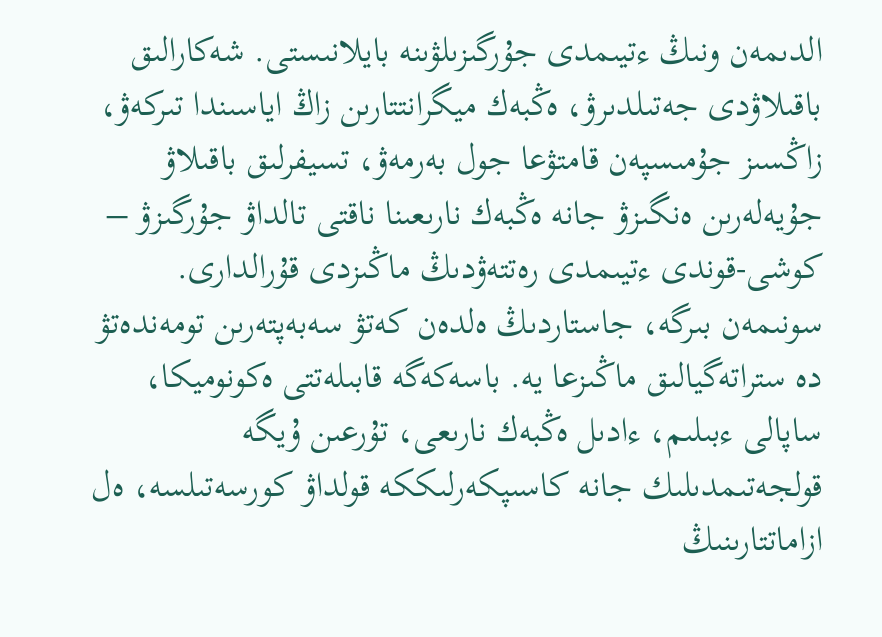الدىمەن ونىڭ ءتيىمدى جۇرگىزىلۋىنە بايلانىستى. شەكارالىق باقىلاۋدى جەتىلدىرۋ، ەڭبەك ميگرانتتارىن زاڭ اياسىندا تىركەۋ، زاڭسىز جۇمىسپەن قامتۋعا جول بەرمەۋ، تسيفرلىق باقىلاۋ جۇيەلەرىن ەنگىزۋ جانە ەڭبەك نارىعىنا ناقتى تالداۋ جۇرگىزۋ – كوشى-قوندى ءتيىمدى رەتتەۋدىڭ ماڭىزدى قۇرالدارى.
سونىمەن بىرگە، جاستاردىڭ ەلدەن كەتۋ سەبەپتەرىن تومەندەتۋ دە ستراتەگيالىق ماڭىزعا يە. باسەكەگە قابىلەتتى ەكونوميكا، ساپالى ءبىلىم، ءادىل ەڭبەك نارىعى، تۇرعىن ۇيگە قولجەتىمدىلىك جانە كاسىپكەرلىككە قولداۋ كورسەتىلسە، ەل ازاماتتارىنىڭ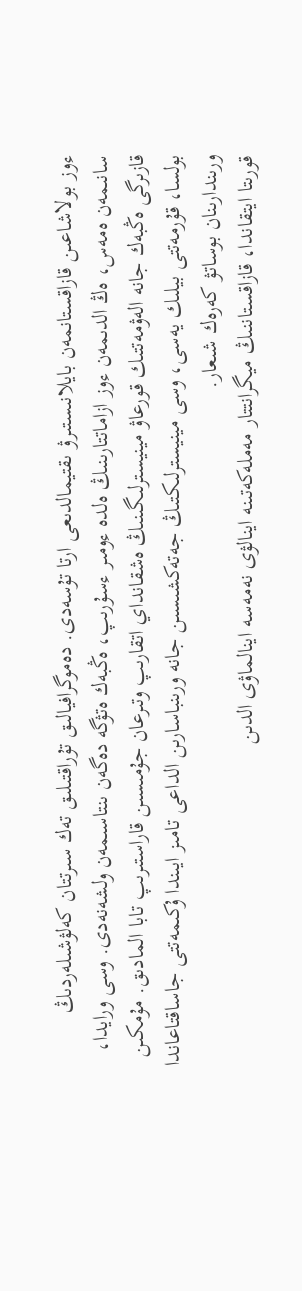ءوز بولاشاعىن قازاقستانمەن بايلانىستىرۋ ىقتيمالدىعى ارتا تۇسەدى. دەموگرافيالىق تۇراقتىلىق تەك سىرتتان كەلۋشىلەردىڭ سانىمەن ەمەس، ەڭ الدىمەن ءوز ازاماتتارىنىڭ ەلدە ءومىر ءسۇرىپ، ەڭبەك ەتۋگە دەگەن ىنتاسىمەن ولشەنەدى. وسى ورايدا، قازىرگى ەڭبەك جانە الەۋمەتتىك قورعاۋ مينيسترلىگىنىڭ ەشقانداي اتقارىپ وتىرعان جۇمىسىن قاراستىرىپ تابا المادىق. مۇمكىن بولسا، قۇرمەتتى بيلىك يەسى، وسى مينيسترلىكتىڭ جەتەكشىسىن جانە ورىنباسارىن الداعى تامىز ايىندا ۇكىمەتتى جاساقتاعاندا ورىندارىنان بوساتۋ كەرەك شىعار.
قورىتا ايتقاندا، قازاقستاننىڭ ميگرانتتار مەملەكەتىنە اينالۋى نەمەسە اينالماۋى الدىن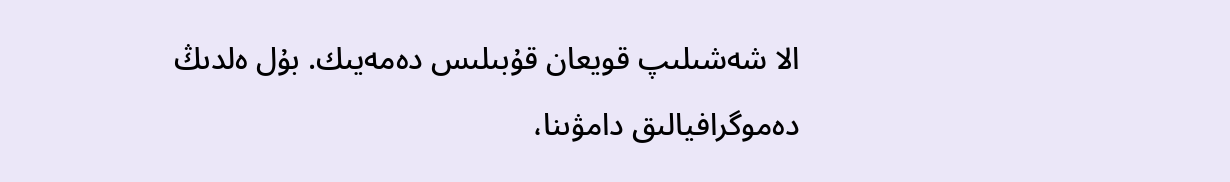الا شەشىلىپ قويعان قۇبىلىس دەمەيىك. بۇل ەلدىڭ دەموگرافيالىق دامۋىنا،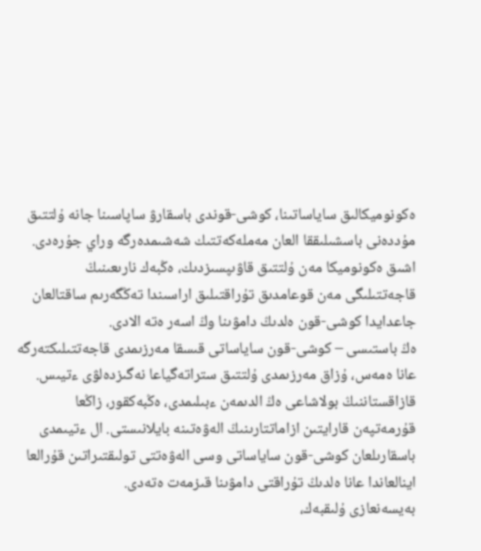ەكونوميكالىق ساياساتىنا، كوشى-قوندى باسقارۋ ساپاسىنا جانە ۇلتتىق مۇددەنى باسشىلىققا العان مەملەكەتتىك شەشىمدەرگە وراي جۇرەدى. اشىق ەكونوميكا مەن ۇلتتىق قاۋىپسىزدىك، ەڭبەك نارىعىنىڭ قاجەتتىلىگى مەن قوعامدىق تۇراقتىلىق اراسىندا تەڭگەرىم ساقتالعان جاعدايدا كوشى-قون ەلدىڭ دامۋىنا وڭ اسەر ەتە الادى.
ەڭ باستىسى – كوشى-قون ساياساتى قىسقا مەرزىمدى قاجەتتىلىكتەرگە عانا ەمەس، ۇزاق مەرزىمدى ۇلتتىق ستراتەگياعا نەگىزدەلۋى ءتيىس. قازاقستاننىڭ بولاشاعى ەڭ الدىمەن ءبىلىمدى، ەڭبەكقور، زاڭعا قۇرمەتپەن قارايتىن ازاماتتارىنىڭ الەۋەتىنە بايلانىستى. ال ءتيىمدى باسقارىلعان كوشى-قون ساياساتى وسى الەۋەتتى تولىقتىراتىن قۇرالعا اينالعاندا عانا ەلدىڭ تۇراقتى دامۋىنا قىزمەت ەتەدى.
بەيسەنعازى ۇلىقبەك،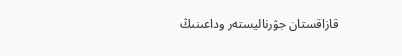قازاقستان جۋرناليستەر وداعىنىڭ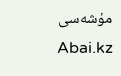مۇشەسى
Abai.kz